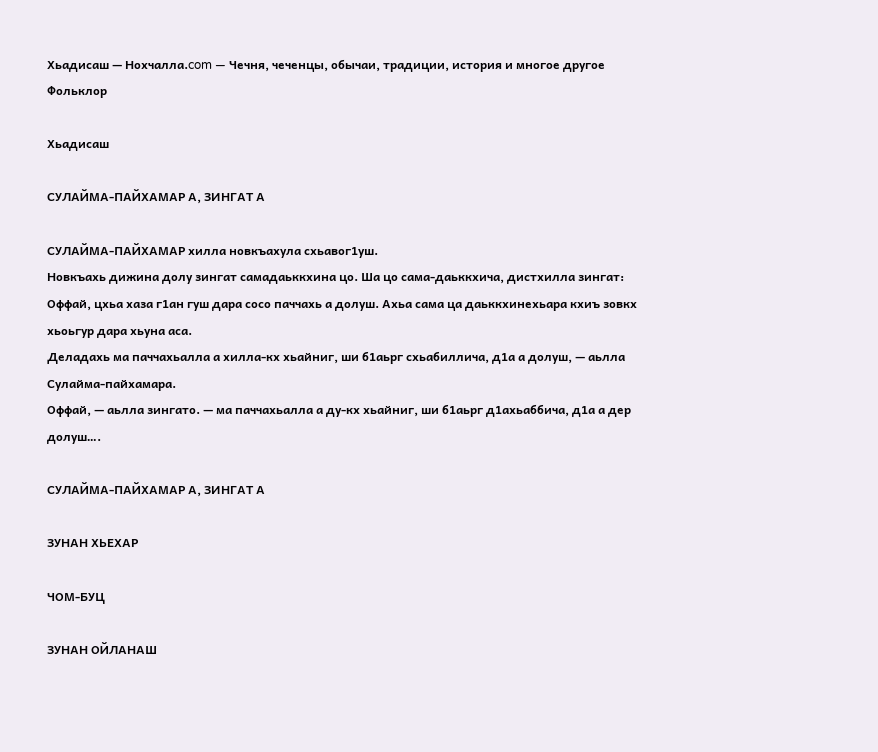Хьадисаш — Нохчалла.com — Чечня, чеченцы, обычаи, традиции, история и многое другое
Фольклор

Хьадисаш

СУЛАЙМА-ПАЙХАМАР А, ЗИНГАТ А

СУЛАЙМА-ПАЙХАМАР хилла новкъахула схьавог1уш.
Новкъахь дижина долу зингат самадаьккхина цо. Ша цо сама-даьккхича, дистхилла зингат:
Оффай, цхьа хаза г1ан гуш дара сосо паччахь а долуш. Ахьа сама ца даьккхинехьара кхиъ зовкх хьоьгур дара хьуна аса.
Деладахь ма паччахьалла а хилла-кх хьайниг, ши б1аьрг схьабиллича, д1а а долуш, — аьлла Сулайма-пайхамара.
Оффай, — аьлла зингато. — ма паччахьалла а ду-кх хьайниг, ши б1аьрг д1ахьаббича, д1а а дер долуш….

СУЛАЙМА-ПАЙХАМАР А, ЗИНГАТ А

ЗУНАН ХЬЕХАР

ЧОМ-БУЦ

ЗУНАН ОЙЛАНАШ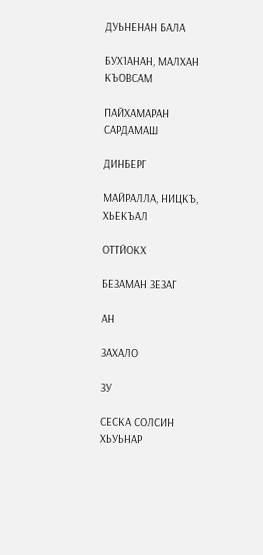ДУЬНЕНАН БАЛА

БУХ1АНАН, МАЛХАН КЪОВСАМ

ПАЙХАМАРАН САРДАМАШ

ДИНБЕРГ

МАЙРАЛЛА, НИЦКЪ, ХЬЕКЪАЛ

ОТТЙОКХ

БЕЗАМАН ЗЕЗАГ

АН

ЗАХАЛО

ЗУ

СЕСКА СОЛСИН ХЬУЬНАР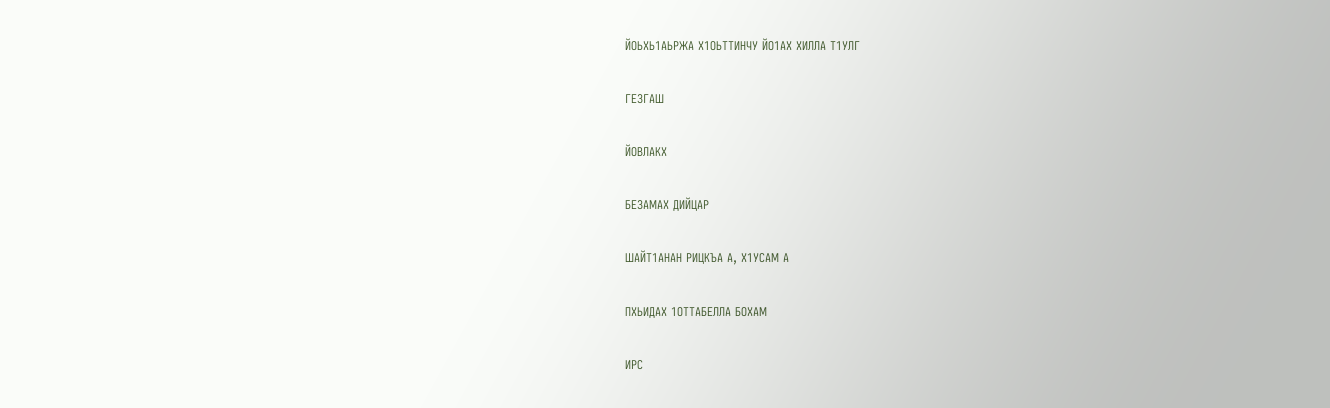ЙОЬХЬ1АЬРЖА Х1ОЬТТИНЧУ ЙО1АХ ХИЛЛА Т1УЛГ

ГЕЗГАШ

ЙОВЛАКХ

БЕЗАМАХ ДИЙЦАР

ШАЙТ1АНАН РИЦКЪА А, Х1УСАМ А

ПХЬИДАХ 1ОТТАБЕЛЛА БОХАМ

ИРС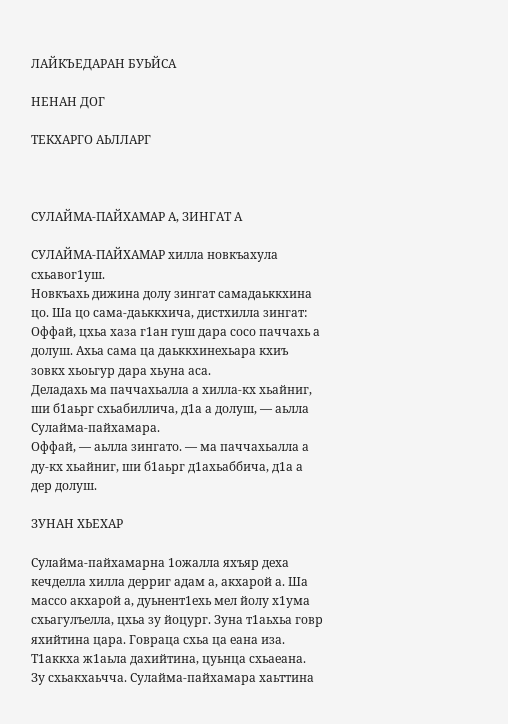ЛАЙКЪЕДАРАН БУЬЙСА

НЕНАН ДОГ

ТЕКХАРГО АЬЛЛАРГ



СУЛАЙМА-ПАЙХАМАР А, ЗИНГАТ А

СУЛАЙМА-ПАЙХАМАР хилла новкъахула схьавог1уш.
Новкъахь дижина долу зингат самадаьккхина цо. Ша цо сама-даьккхича, дистхилла зингат:
Оффай, цхьа хаза г1ан гуш дара сосо паччахь а долуш. Ахьа сама ца даьккхинехьара кхиъ зовкх хьоьгур дара хьуна аса.
Деладахь ма паччахьалла а хилла-кх хьайниг, ши б1аьрг схьабиллича, д1а а долуш, — аьлла Сулайма-пайхамара.
Оффай, — аьлла зингато. — ма паччахьалла а ду-кх хьайниг, ши б1аьрг д1ахьаббича, д1а а дер долуш.

ЗУНАН ХЬЕХАР

Сулайма-пайхамарна 1ожалла яхъяр деха кечделла хилла дерриг адам а, акхарой а. Ша массо акхарой а, дуьнент1ехь мел йолу х1ума схьагулъелла, цхьа зу йоцург. Зуна т1аьхьа говр яхийтина цара. Говраца схьа ца еана иза. Т1аккха ж1аьла дахийтина, цуьнца схьаеана.
Зу схьакхаьчча. Сулайма-пайхамара хаьттина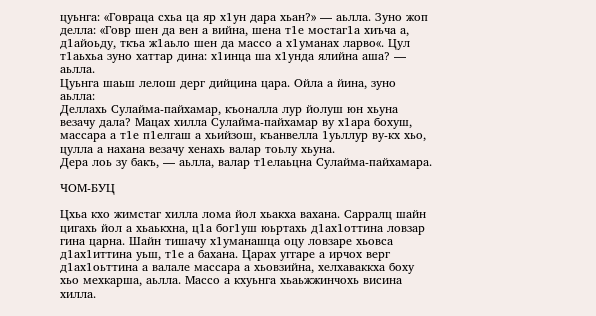цуьнга: «Говраца схьа ца яр х1ун дара хьан?» — аьлла. Зуно жоп делла: «Говр шен да вен а вийна, шена т1е мостаг1а хиъча а, д1айоьду, ткъа ж1аьло шен да массо а х1уманах ларво«. Цул т1аьхьа зуно хаттар дина: х1инца ша х1унда ялийна аша? — аьлла.
Цуьнга шаьш лелош дерг дийцина цара. Ойла а йина, зуно аьлла:
Деллахь Сулайма-пайхамар, къоналла лур йолуш юн хьуна везачу дала? Мацах хилла Сулайма-пайхамар ву х1ара бохуш, массара а т1е п1елгаш а хьийзош, къанвелла 1уьллур ву-кх хьо, цулла а нахана везачу хенахь валар тоьлу хьуна.
Дера лоь зу бакъ, — аьлла, валар т1елаьцна Сулайма-пайхамара.

ЧОМ-БУЦ

Цхьа кхо жимстаг хилла лома йол хьакха вахана. Сарралц шайн цигахь йол а хьаькхна, ц1а бог1уш юьртахь д1ах1оттина ловзар гина царна. Шайн тишачу х1уманашца оцу ловзаре хьовса д1ах1иттина уьш, т1е а бахана. Царах уггаре а ирчох верг д1ах1оьттина а валале массара а хьовзийна, хелхаваккха боху хьо мехкарша, аьлла. Массо а кхуьнга хьаьжжинчохь висина хилла.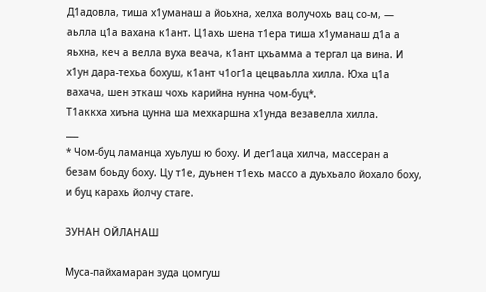Д1адовла, тиша х1уманаш а йоьхна, хелха волучохь вац со-м, — аьлла ц1а вахана к1ант. Ц1ахь шена т1ера тиша х1уманаш д1а а яьхна, кеч а велла вуха веача, к1ант цхьамма а тергал ца вина. И х1ун дара-техьа бохуш, к1ант ч1ог1а цецваьлла хилла. Юха ц1а вахача, шен эткаш чохь карийна нунна чом-буц*.
Т1аккха хиъна цунна ша мехкаршна х1унда везавелла хилла.
___
* Чом-буц ламанца хуьлуш ю боху. И дег1аца хилча, массеран а безам боьду боху. Цу т1е, дуьнен т1ехь массо а дуьхьало йохало боху, и буц карахь йолчу стаге.

ЗУНАН ОЙЛАНАШ

Муса-пайхамаран зуда цомгуш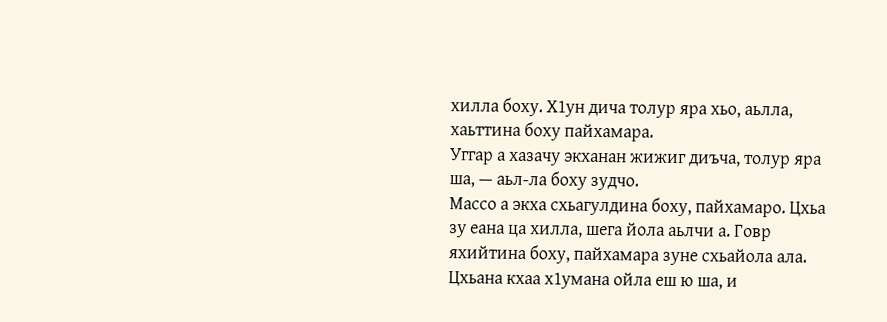хилла боху. Х1ун дича толур яра хьо, аьлла, хаьттина боху пайхамара.
Уггар а хазачу экханан жижиг диъча, толур яра ша, — аьл-ла боху зудчо.
Массо а экха схьагулдина боху, пайхамаро. Цхьа зу еана ца хилла, шега йола аьлчи а. Говр яхийтина боху, пайхамара зуне схьайола ала.
Цхьана кхаа х1умана ойла еш ю ша, и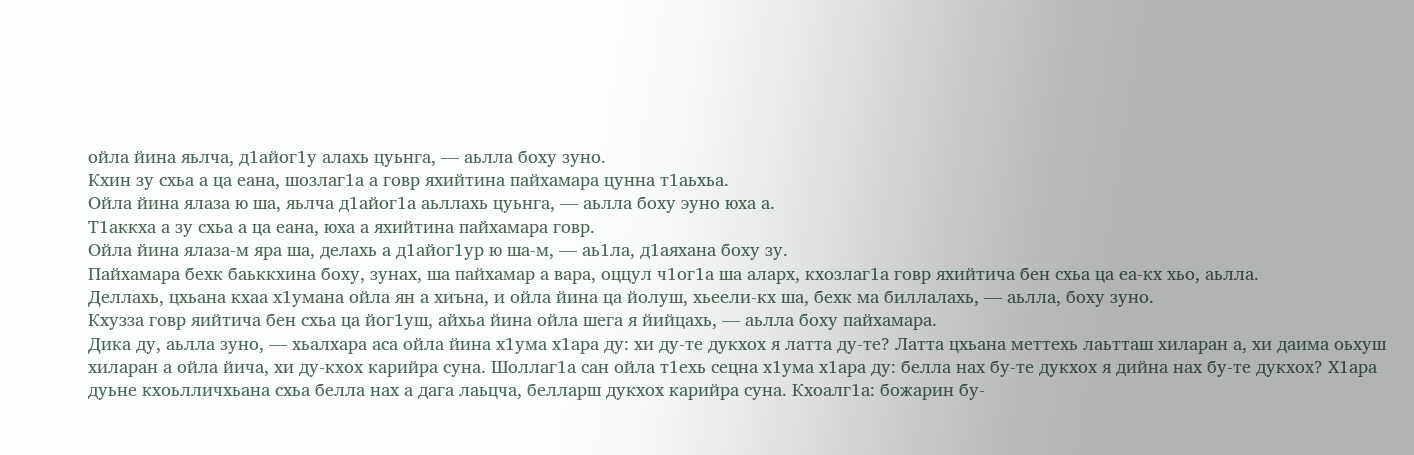ойла йина яьлча, д1айог1у алахь цуьнга, — аьлла боху зуно.
Кхин зу схьа а ца еана, шозлаг1а а говр яхийтина пайхамара цунна т1аьхьа.
Ойла йина ялаза ю ша, яьлча д1айог1а аьллахь цуьнга, — аьлла боху эуно юха а.
Т1аккха а зу схьа а ца еана, юха а яхийтина пайхамара говр.
Ойла йина ялаза-м яра ша, делахь а д1айог1ур ю ша-м, — аь1ла, д1аяхана боху зу.
Пайхамара бехк баьккхина боху, зунах, ша пайхамар а вара, оццул ч1ог1а ша аларх, кхозлаг1а говр яхийтича бен схьа ца еа-кх хьо, аьлла.
Деллахь, цхьана кхаа х1умана ойла ян а хиъна, и ойла йина ца йолуш, хьеели-кх ша, бехк ма биллалахь, — аьлла, боху зуно.
Кхузза говр яийтича бен схьа ца йог1уш, айхьа йина ойла шега я йийцахь, — аьлла боху пайхамара.
Дика ду, аьлла зуно, — хьалхара аса ойла йина х1ума х1ара ду: хи ду-те дукхох я латта ду-те? Латта цхьана меттехь лаьтташ хиларан а, хи даима оьхуш хиларан а ойла йича, хи ду-кхох карийра суна. Шоллаг1а сан ойла т1ехь сецна х1ума х1ара ду: белла нах бу-те дукхох я дийна нах бу-те дукхох? Х1ара дуьне кхоьлличхьана схьа белла нах а дага лаьцча, белларш дукхох карийра суна. Кхоалг1а: божарин бу-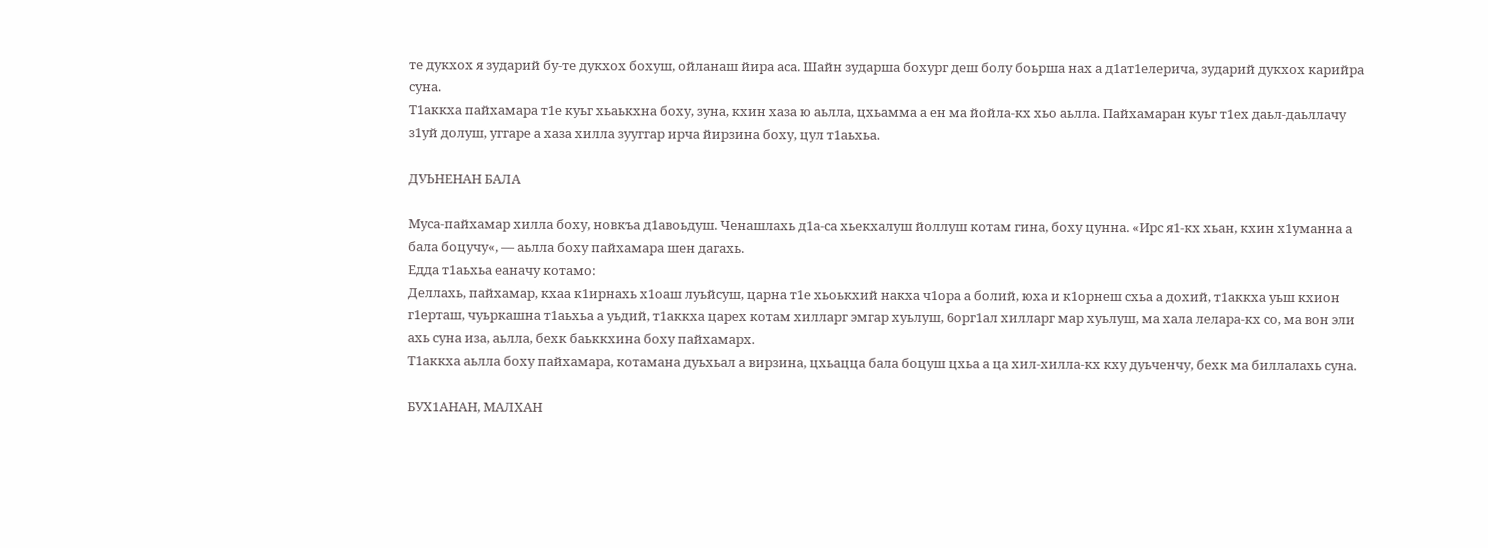те дукхох я зударий бу-те дукхох бохуш, ойланаш йира аса. Шайн зударша бохург деш болу боьрша нах а д1ат1елерича, зударий дукхох карийра суна.
Т1аккха пайхамара т1е куьг хьаькхна боху, зуна, кхин хаза ю аьлла, цхьамма а ен ма йойла-кх хьо аьлла. Пайхамаран куьг т1ех даьл-даьллачу з1уй долуш, уггаре а хаза хилла зууггар ирча йирзина боху, цул т1аьхьа.

ДУЬНЕНАН БАЛА

Муса-пайхамар хилла боху, новкъа д1авоьдуш. Ченашлахь д1а-са хьекхалуш йоллуш котам гина, боху цунна. «Ирс я1-кх хьан, кхин х1уманна а бала боцучу«, — аьлла боху пайхамара шен дагахь.
Едда т1аьхьа еаначу котамо:
Деллахь, пайхамар, кхаа к1ирнахь х1оаш луьйсуш, царна т1е хьоькхий накха ч1ора а болий, юха и к1орнеш схьа а дохий, т1аккха уьш кхион г1ерташ, чуьркашна т1аьхьа а уьдий, т1аккха царех котам хилларг эмгар хуьлуш, 6орг1ал хилларг мар хуьлуш, ма хала лелара-кх со, ма вон эли ахь суна иза, аьлла, бехк баьккхина боху пайхамарх.
Т1аккха аьлла боху пайхамара, котамана дуьхьал а вирзина, цхьацца бала боцуш цхьа а ца хил-хилла-кх кху дуьченчу, бехк ма биллалахь суна.

БУХ1АНАН, МАЛХАН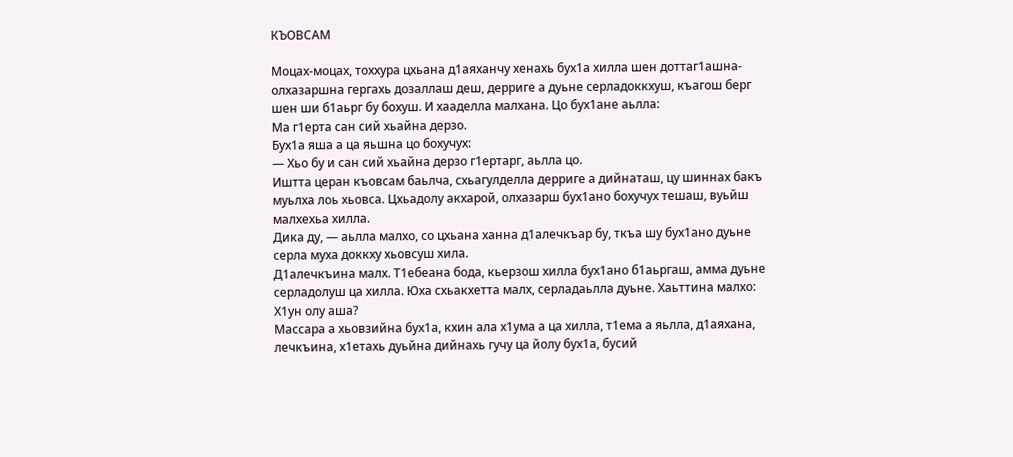КЪОВСАМ

Моцах-моцах, тоххура цхьана д1аяханчу хенахь бух1а хилла шен доттаг1ашна-олхазаршна гергахь дозаллаш деш, дерриге а дуьне серладоккхуш, къагош берг шен ши б1аьрг бу бохуш. И хааделла малхана. Цо бух1ане аьлла:
Ма г1ерта сан сий хьайна дерзо.
Бух1а яша а ца яьшна цо бохучух:
— Хьо бу и сан сий хьайна дерзо г1ертарг, аьлла цо.
Иштта церан къовсам баьлча, схьагулделла дерриге а дийнаташ, цу шиннах бакъ муьлха лоь хьовса. Цхьадолу акхарой, олхазарш бух1ано бохучух тешаш, вуьйш малхехьа хилла.
Дика ду, — аьлла малхо, со цхьана ханна д1алечкъар бу, ткъа шу бух1ано дуьне серла муха доккху хьовсуш хила.
Д1алечкъина малх. Т1ебеана бода, кьерзош хилла бух1ано б1аьргаш, амма дуьне серладолуш ца хилла. Юха схьакхетта малх, серладаьлла дуьне. Хаьттина малхо:
Х1ун олу аша?
Массара а хьовзийна бух1а, кхин ала х1ума а ца хилла, т1ема а яьлла, д1аяхана, лечкъина, х1етахь дуьйна дийнахь гучу ца йолу бух1а, бусий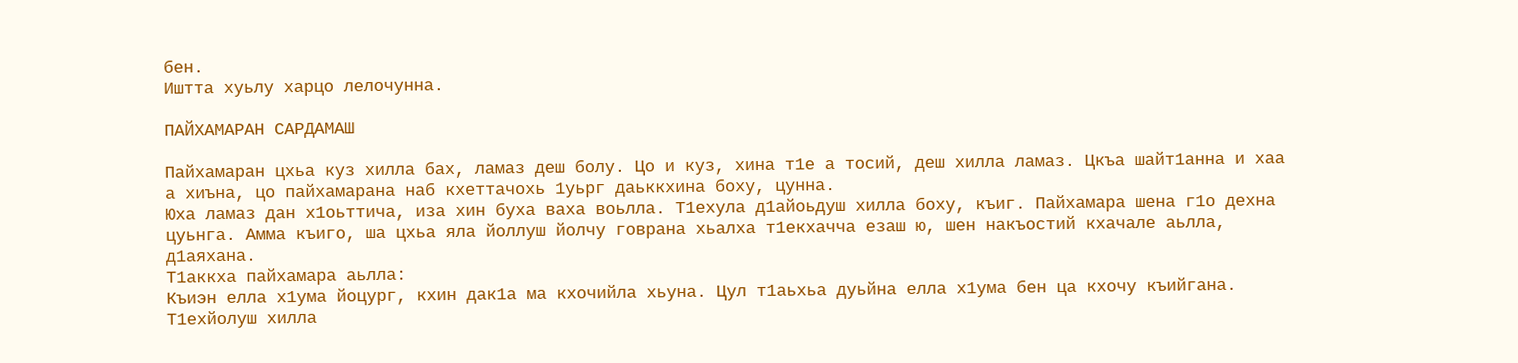бен.
Иштта хуьлу харцо лелочунна.

ПАЙХАМАРАН САРДАМАШ

Пайхамаран цхьа куз хилла бах, ламаз деш болу. Цо и куз, хина т1е а тосий, деш хилла ламаз. Цкъа шайт1анна и хаа а хиъна, цо пайхамарана наб кхеттачохь 1уьрг даьккхина боху, цунна.
Юха ламаз дан х1оьттича, иза хин буха ваха воьлла. Т1ехула д1айоьдуш хилла боху, къиг. Пайхамара шена г1о дехна цуьнга. Амма къиго, ша цхьа яла йоллуш йолчу говрана хьалха т1екхачча езаш ю, шен накъостий кхачале аьлла, д1аяхана.
Т1аккха пайхамара аьлла:
Къиэн елла х1ума йоцург, кхин дак1а ма кхочийла хьуна. Цул т1аьхьа дуьйна елла х1ума бен ца кхочу къийгана.
Т1ехйолуш хилла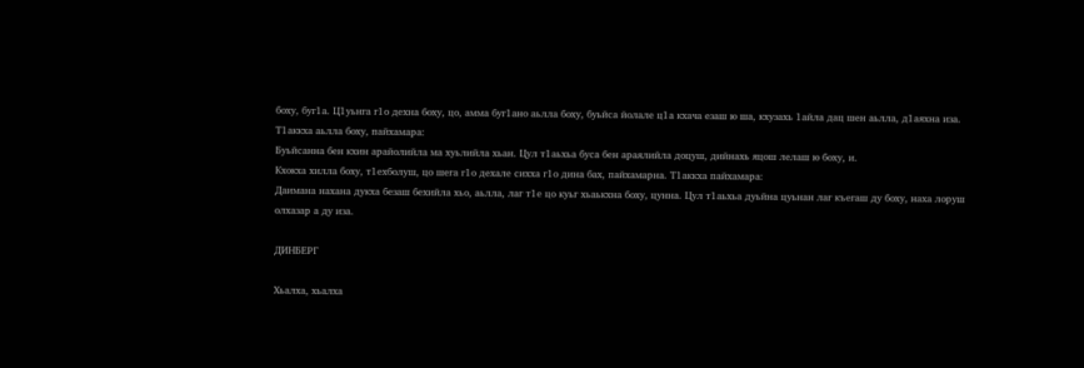боху, буг1а. Ц1уьнга г1о дехна боху, цо, амма буг1ано аьлла боху, буьйса йолале ц1а кхача езаш ю ша, кхузахь 1айла дац шен аьлла, д1аяхна иза. Т1аккха аьлла боху, пайхамара:
Буьйсанна бен кхин арайолийла ма хуьлийла хьан. Цул т1аьхьа буса бен араялийла доцуш, дийнахь яцош лелаш ю боху, и.
Кхокха хилла боху, т1ехболуш, цо шега г1о дехале сихха г1о дина бах, пайхамарна. Т1аккха пайхамара:
Даимана нахана дукха безаш бехийла хьо, аьлла, лаг т1е цо куьг хьаькхна боху, цунна. Цул т1аьхьа дуьйна цуьнан лаг къегаш ду боху, наха лоруш олхазар а ду иза.

ДИНБЕРГ

Хьалха, хьалха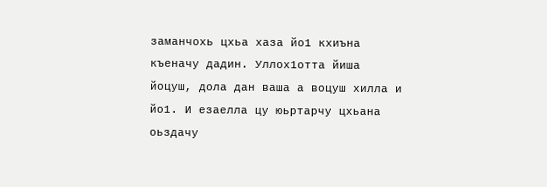заманчохь цхьа хаза йо1 кхиъна къеначу дадин. Уллох1отта йиша йоцуш, дола дан ваша а воцуш хилла и йо1. И езаелла цу юьртарчу цхьана оьздачу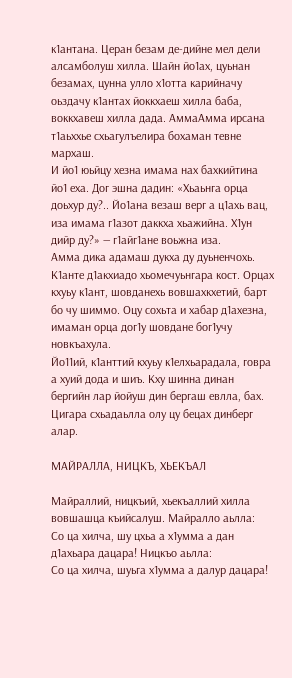к1антана. Церан безам де-дийне мел дели алсамболуш хилла. Шайн йо1ах, цуьнан безамах, цунна улло х1отта карийначу оьздачу к1антах йоккхаеш хилла баба, воккхавеш хилла дада. АммаАмма ирсана т1аьххье схьагулъелира бохаман тевне мархаш.
И йо1 юьйцу хезна имама нах бахкийтина йо1 еха. Дог эшна дадин: «Хьаьнга орца доьхур ду?.. Йо1ана везаш верг а ц1ахь вац, иза имама г1азот даккха хьажийна. Х1ун дийр ду?» — г1айг1ане воьжна иза.
Амма дика адамаш дукха ду дуьненчохь. К1анте д1акхиадо хьомечуьнгара кост. Орцах кхуьу к1ант, шовданехь вовшахкхетий, барт бо чу шиммо. Оцу сохьта и хабар д1ахезна, имаман орца дог1у шовдане бог1учу новкъахула.
Йо11ий, к1анттий кхуьу к1елхьарадала, говра а хуий дода и шиъ. Кху шинна динан бергийн лар йойуш дин бергаш евлла, бах. Цигара схьадаьлла олу цу бецах динберг алар.

МАЙРАЛЛА, НИЦКЪ, ХЬЕКЪАЛ

Майраллий, ницкъий, хьекъаллий хилла вовшашца къийсалуш. Майралло аьлла:
Со ца хилча, шу цхьа а х1умма а дан д1ахьара дацара! Ницкъо аьлла:
Со ца хилча, шуьга х1умма а далур дацара!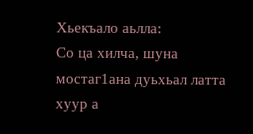Хьекъало аьлла:
Со ца хилча, шуна мостаг1ана дуьхьал латта хуур а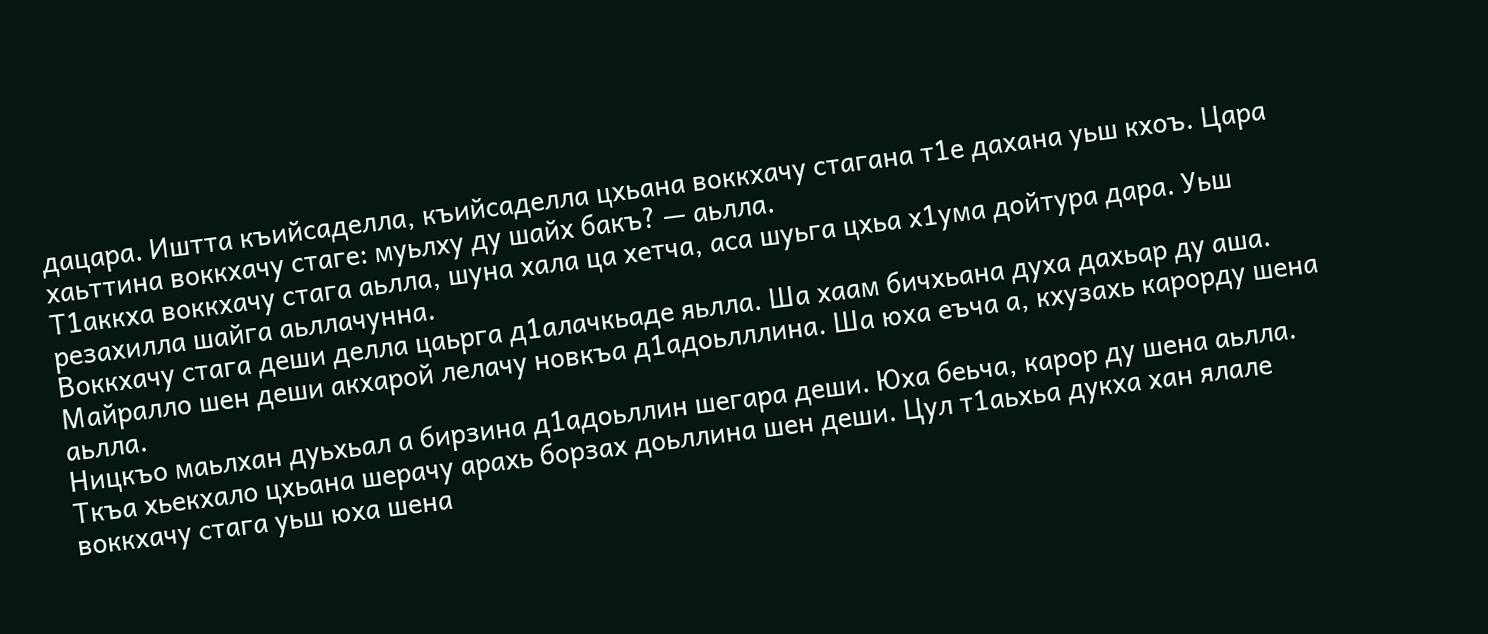дацара. Иштта къийсаделла, къийсаделла цхьана воккхачу стагана т1е дахана уьш кхоъ. Цара хаьттина воккхачу стаге: муьлху ду шайх бакъ? — аьлла.
Т1аккха воккхачу стага аьлла, шуна хала ца хетча, аса шуьга цхьа х1ума дойтура дара. Уьш резахилла шайга аьллачунна.
Воккхачу стага деши делла цаьрга д1алачкьаде яьлла. Ша хаам бичхьана духа дахьар ду аша.
Майралло шен деши акхарой лелачу новкъа д1адоьлллина. Ша юха еъча а, кхузахь карорду шена аьлла.
Ницкъо маьлхан дуьхьал а бирзина д1адоьллин шегара деши. Юха беьча, карор ду шена аьлла.
Ткъа хьекхало цхьана шерачу арахь борзах доьллина шен деши. Цул т1аьхьа дукха хан ялале воккхачу стага уьш юха шена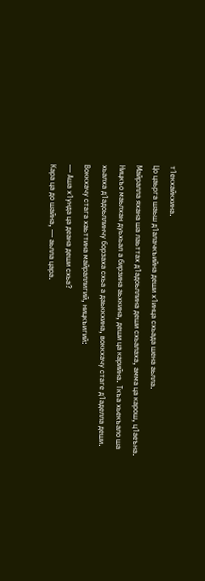т1екхайкхина.
Цо цаьрга шаьш д1алачкъийна деши х1инца схьада шена аьлла.
Майралла яхана ша лаьттах д1адоьллина деши схьалаха, амма ца карош, ц1аеъна. Ницкъо маьлхан дуьхьал а бирзина аьхкина, деши ца карийна. Ткъа хьекъало ша хьалха д1адоьллинчу борзаха схьа а даьккхина, воккхачу стаге д1аделла деши. Воккхачу стага хаьттина майраллигий, ницкъигий:
— Аша х1унда ца деана деши схьа?
Кара ца до шайна, — аьлла цара.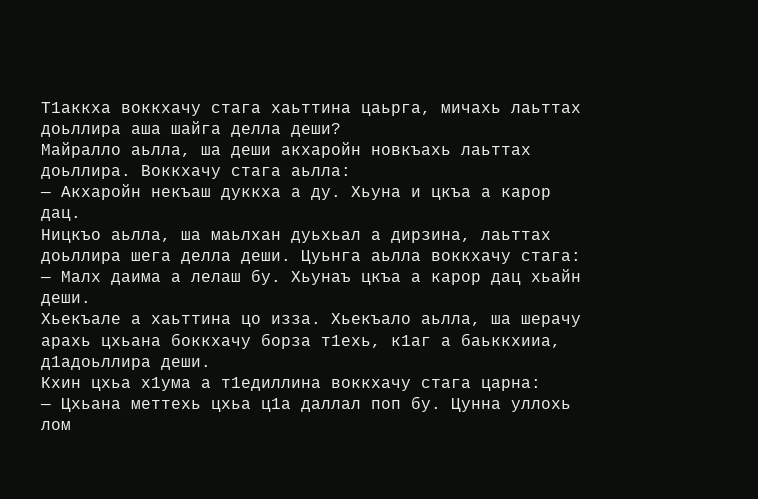Т1аккха воккхачу стага хаьттина цаьрга, мичахь лаьттах доьллира аша шайга делла деши?
Майралло аьлла, ша деши акхаройн новкъахь лаьттах доьллира. Воккхачу стага аьлла:
— Акхаройн некъаш дуккха а ду. Хьуна и цкъа а карор дац.
Ницкъо аьлла, ша маьлхан дуьхьал а дирзина, лаьттах доьллира шега делла деши. Цуьнга аьлла воккхачу стага:
— Малх даима а лелаш бу. Хьунаъ цкъа а карор дац хьайн деши.
Хьекъале а хаьттина цо изза. Хьекъало аьлла, ша шерачу арахь цхьана боккхачу борза т1ехь, к1аг а баьккхииа, д1адоьллира деши.
Кхин цхьа х1ума а т1едиллина воккхачу стага царна:
— Цхьана меттехь цхьа ц1а даллал поп бу. Цунна уллохь лом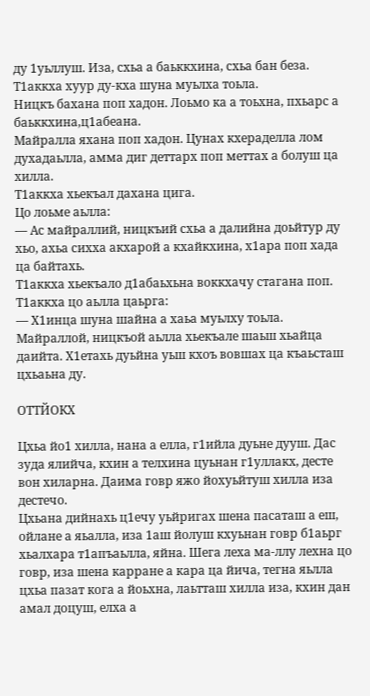ду 1уьллуш. Иза, схьа а баьккхина, схьа бан беза. Т1аккха хуур ду-кха шуна муьлха тоьла.
Ницкъ бахана поп хадон. Лоьмо ка а тоьхна, пхьарс а баьккхина,ц1абеана.
Майралла яхана поп хадон. Цунах кхераделла лом духадаьлла, амма диг деттарх поп меттах а болуш ца хилла.
Т1аккха хьекъал дахана цига.
Цо лоьме аьлла:
— Ас майраллий, ницкъий схьа а далийна доьйтур ду хьо, ахьа сихха акхарой а кхайкхина, х1ара поп хада ца байтахь.
Т1аккха хьекъало д1абаьхьна воккхачу стагана поп. Т1аккха цо аьлла цаьрга:
— Х1инца шуна шайна а хаьа муьлху тоьла.
Майраллой, ницкъой аьлла хьекъале шаьш хьайца даийта. Х1етахь дуьйна уьш кхоъ вовшах ца къаьсташ цхьаьна ду.

ОТТЙОКХ

Цхьа йо1 хилла, нана а елла, г1ийла дуьне дууш. Дас зуда ялийча, кхин а телхина цуьнан г1уллакх, десте вон хиларна. Даима говр яжо йохуьйтуш хилла иза дестечо.
Цхьана дийнахь ц1ечу уьйригах шена пасаташ а еш, ойлане а яьалла, иза 1аш йолуш кхуьнан говр б1аьрг хьалхара т1апъаьлла, яйна. Шега леха ма-ллу лехна цо говр, иза шена карране а кара ца йича, тегна яьлла цхьа пазат кога а йоьхна, лаьтташ хилла иза, кхин дан амал доцуш, елха а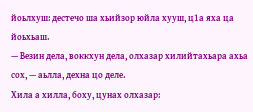йоьлхуш: дестечо ша хьийзор юйла хууш, ц1а яха ца йоьхьаш.
— Везин дела, воккхун дела, олхазар хилийтахьара ахьа сох, — аьлла, дехна цо деле.
Хила а хилла, боху, цунах олхазар: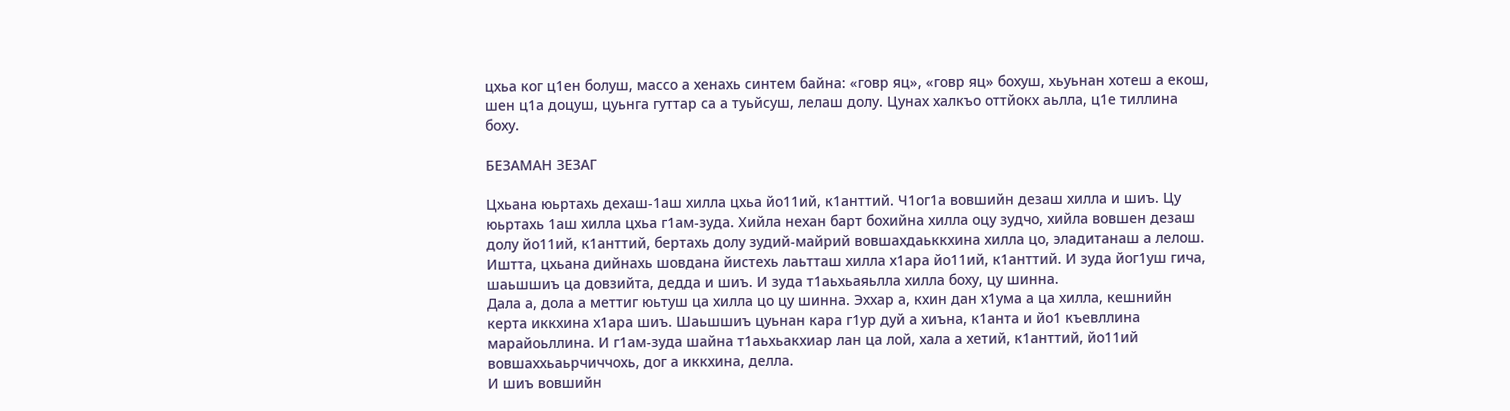цхьа ког ц1ен болуш, массо а хенахь синтем байна: «говр яц», «говр яц» бохуш, хьуьнан хотеш а екош, шен ц1а доцуш, цуьнга гуттар са а туьйсуш, лелаш долу. Цунах халкъо оттйокх аьлла, ц1е тиллина боху.

БЕЗАМАН ЗЕЗАГ

Цхьана юьртахь дехаш-1аш хилла цхьа йо11ий, к1анттий. Ч1ог1а вовшийн дезаш хилла и шиъ. Цу юьртахь 1аш хилла цхьа г1ам-зуда. Хийла нехан барт бохийна хилла оцу зудчо, хийла вовшен дезаш долу йо11ий, к1анттий, бертахь долу зудий-майрий вовшахдаьккхина хилла цо, эладитанаш а лелош.
Иштта, цхьана дийнахь шовдана йистехь лаьтташ хилла х1ара йо11ий, к1анттий. И зуда йог1уш гича, шаьшшиъ ца довзийта, дедда и шиъ. И зуда т1аьхьаяьлла хилла боху, цу шинна.
Дала а, дола а меттиг юьтуш ца хилла цо цу шинна. Эххар а, кхин дан х1ума а ца хилла, кешнийн керта иккхина х1ара шиъ. Шаьшшиъ цуьнан кара г1ур дуй а хиъна, к1анта и йо1 къевллина марайоьллина. И г1ам-зуда шайна т1аьхьакхиар лан ца лой, хала а хетий, к1анттий, йо11ий вовшаххьаьрчиччохь, дог а иккхина, делла.
И шиъ вовшийн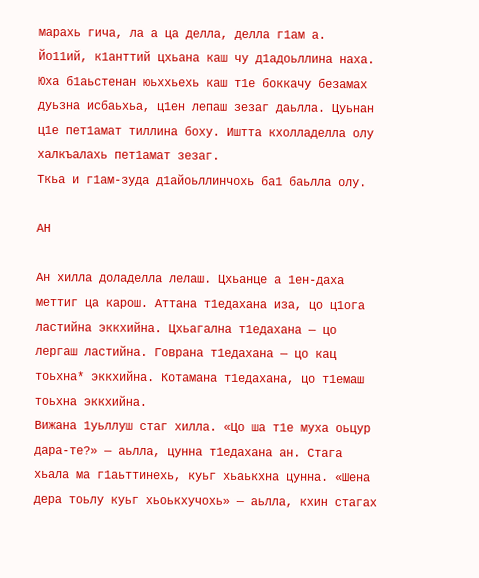марахь гича, ла а ца делла, делла г1ам а.
Йо11ий, к1анттий цхьана каш чу д1адоьллина наха. Юха б1аьстенан юьххьехь каш т1е боккачу безамах дуьзна исбаьхьа, ц1ен лепаш зезаг даьлла. Цуьнан ц1е пет1амат тиллина боху. Иштта кхолладелла олу халкъалахь пет1амат зезаг.
Ткьа и г1ам-зуда д1айоьллинчохь ба1 баьлла олу.

АН

Ан хилла доладелла лелаш. Цхьанце а 1ен-даха меттиг ца карош. Аттана т1едахана иза, цо ц1ога ластийна эккхийна. Цхьагална т1едахана — цо лергаш ластийна. Говрана т1едахана — цо кац тоьхна* эккхийна. Котамана т1едахана, цо т1емаш тоьхна эккхийна.
Вижана 1уьллуш стаг хилла. «Цо ша т1е муха оьцур дара-те?» — аьлла, цунна т1едахана ан. Стага хьала ма г1аьттинехь, куьг хьаькхна цунна. «Шена дера тоьлу куьг хьоькхучохь» — аьлла, кхин стагах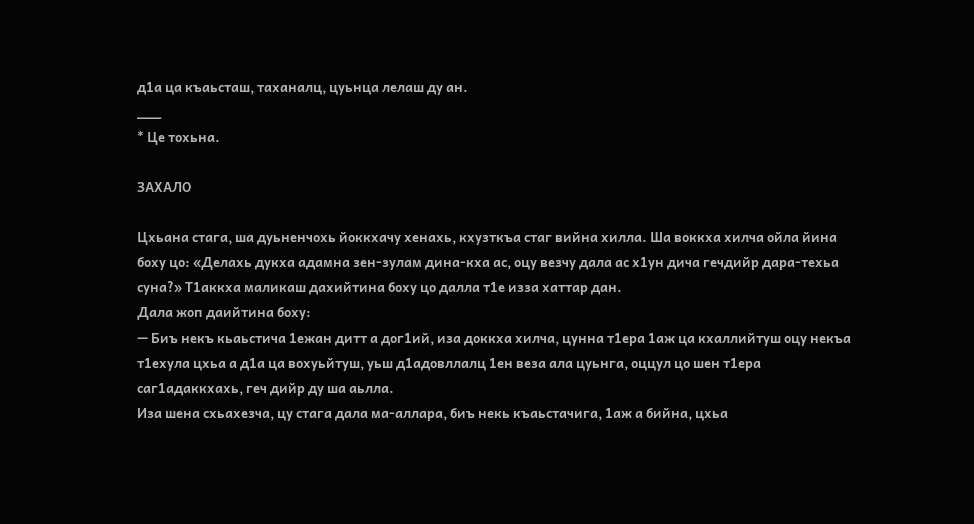д1а ца къаьсташ, таханалц, цуьнца лелаш ду ан.
___
* Це тохьна.

ЗАХАЛО

Цхьана стага, ша дуьненчохь йоккхачу хенахь, кхузткъа стаг вийна хилла. Ша воккха хилча ойла йина боху цо: «Делахь дукха адамна зен-зулам дина-кха ас, оцу везчу дала ас х1ун дича гечдийр дара-техьа суна?» Т1аккха маликаш дахийтина боху цо далла т1е изза хаттар дан.
Дала жоп даийтина боху:
— Биъ некъ кьаьстича 1ежан дитт а дог1ий, иза доккха хилча, цунна т1ера 1аж ца кхаллийтуш оцу некъа т1ехула цхьа а д1а ца вохуьйтуш, уьш д1адовллалц 1ен веза ала цуьнга, оццул цо шен т1ера саг1адаккхахь, геч дийр ду ша аьлла.
Иза шена схьахезча, цу стага дала ма-аллара, биъ некь къаьстачига, 1аж а бийна, цхьа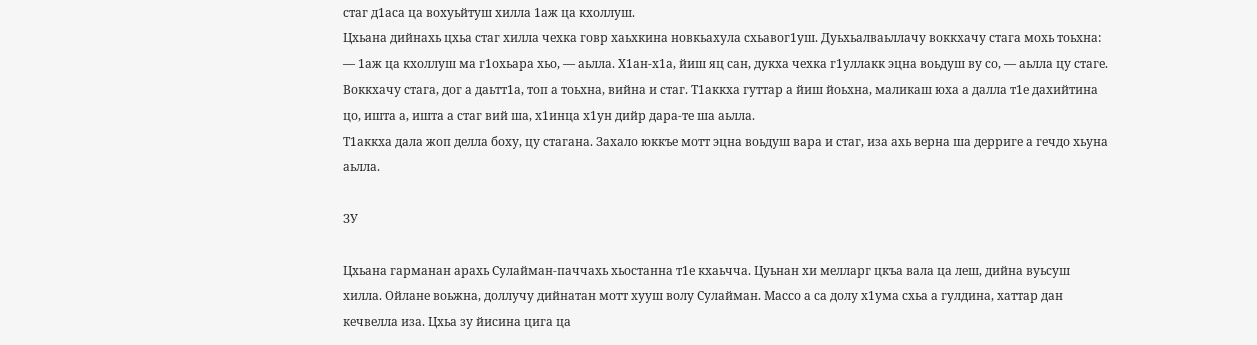стаг д1аса ца вохуьйтуш хилла 1аж ца кхоллуш.
Цхьана дийнахь цхьа стаг хилла чехка говр хаьхкина новкьахула схьавог1уш. Дуьхьалваьллачу воккхачу стага мохь тоьхна:
— 1аж ца кхоллуш ма г1охьара хьо, — аьлла. Х1ан-х1а, йиш яц сан, дукха чехка г1уллакк эцна воьдуш ву со, — аьлла цу стаге.
Воккхачу стага, дог а даьтт1а, топ а тоьхна, вийна и стаг. Т1аккха гуттар а йиш йоьхна, маликаш юха а далла т1е дахийтина цо, ишта а, ишта а стаг вий ша, х1инца х1ун дийр дара-те ша аьлла.
Т1аккха дала жоп делла боху, цу стагана. Захало юккъе мотт эцна воьдуш вара и стаг, иза ахь верна ша дерриге а гечдо хьуна аьлла.

ЗУ

Цхьана гарманан арахь Сулайман-паччахь хьостанна т1е кхаьчча. Цуьнан хи мелларг цкъа вала ца леш, дийна вуьсуш хилла. Ойлане воьжна, доллучу дийнатан мотт хууш волу Сулайман. Массо а са долу х1ума схьа а гулдина, хаттар дан кечвелла иза. Цхьа зу йисина цига ца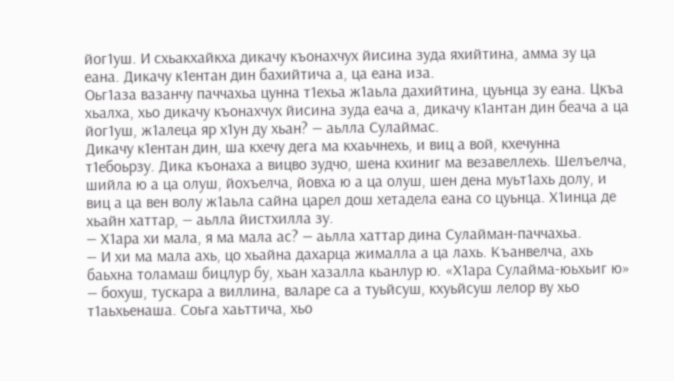йог1уш. И схьакхайкха дикачу къонахчух йисина зуда яхийтина, амма зу ца еана. Дикачу к1ентан дин бахийтича а, ца еана иза.
Оьг1аза вазанчу паччахьа цунна т1ехьа ж1аьла дахийтина, цуьнца зу еана. Цкъа хьалха, хьо дикачу къонахчух йисина зуда еача а, дикачу к1антан дин беача а ца йог1уш, ж1алеца яр х1ун ду хьан? — аьлла Сулаймас.
Дикачу к1ентан дин, ша кхечу дега ма кхаьчнехь, и виц а вой, кхечунна т1ебоьрзу. Дика къонаха а вицво зудчо, шена кхиниг ма везавеллехь. Шелъелча, шийла ю а ца олуш, йохъелча, йовха ю а ца олуш, шен дена муьт1ахь долу, и виц а ца вен волу ж1аьла сайна царел дош хетадела еана со цуьнца. Х1инца де хьайн хаттар, — аьлла йистхилла зу.
— Х1ара хи мала, я ма мала ас? — аьлла хаттар дина Сулайман-паччахьа.
— И хи ма мала ахь, цо хьайна дахарца жималла а ца лахь. Къанвелча, ахь баьхна толамаш бицлур бу, хьан хазалла кьанлур ю. «Х1ара Сулайма-юьхьиг ю» — бохуш, тускара а виллина, валаре са а туьйсуш, кхуьйсуш лелор ву хьо т1аьхьенаша. Соьга хаьттича, хьо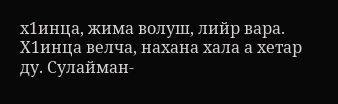х1инца, жима волуш, лийр вара. Х1инца велча, нахана хала а хетар ду. Сулайман-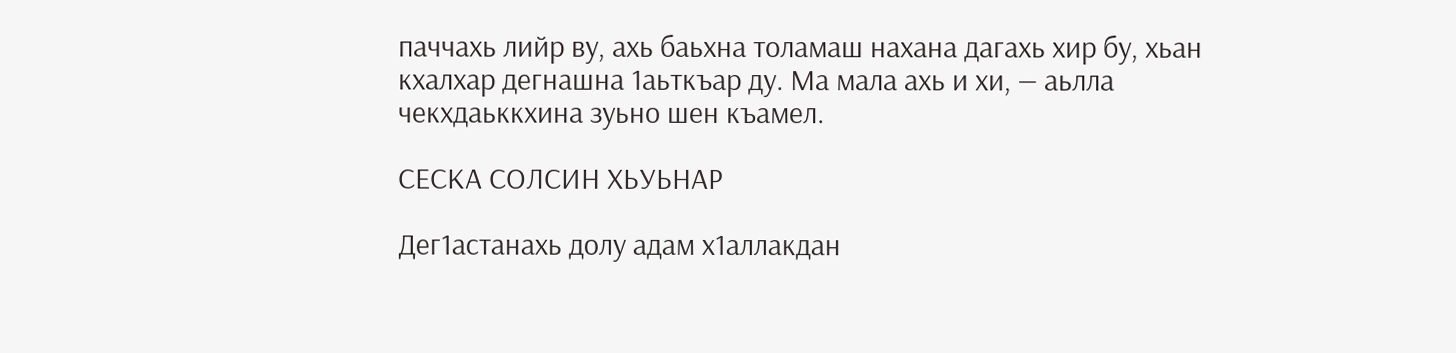паччахь лийр ву, ахь баьхна толамаш нахана дагахь хир бу, хьан кхалхар дегнашна 1аьткъар ду. Ма мала ахь и хи, — аьлла чекхдаьккхина зуьно шен къамел.

СЕСКА СОЛСИН ХЬУЬНАР

Дег1астанахь долу адам х1аллакдан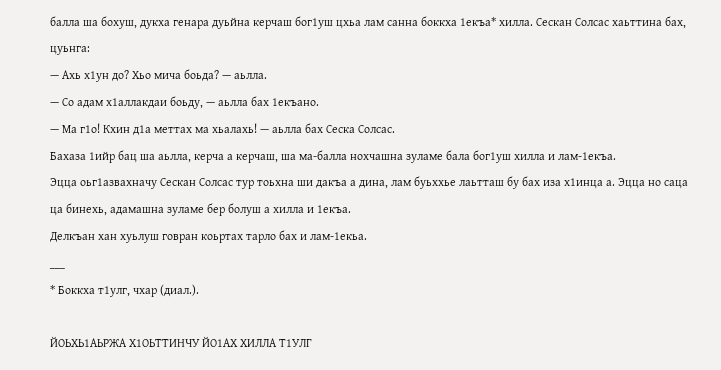балла ша бохуш, дукха генара дуьйна керчаш бог1уш цхьа лам санна боккха 1екъа* хилла. Сескан Солсас хаьттина бах, цуьнга:
— Ахь х1ун до? Хьо мича боьда? — аьлла.
— Со адам х1аллакдаи боьду, — аьлла бах 1екъано.
— Ма г1о! Кхин д1а меттах ма хьалахь! — аьлла бах Сеска Солсас.
Бахаза 1ийр бац ша аьлла, керча а керчаш, ша ма-балла нохчашна зуламе бала бог1уш хилла и лам-1екъа.
Эцца оьг1азвахначу Сескан Солсас тур тоьхна ши дакъа а дина, лам буьххье лаьтташ бу бах иза х1инца а. Эцца но саца ца бинехь, адамашна зуламе бер болуш а хилла и 1екъа.
Делкъан хан хуьлуш говран коьртах тарло бах и лам-1екьа.
___
* Боккха т1улг, чхар (диал.).

ЙОЬХЬ1АЬРЖА Х1ОЬТТИНЧУ ЙО1АХ ХИЛЛА Т1УЛГ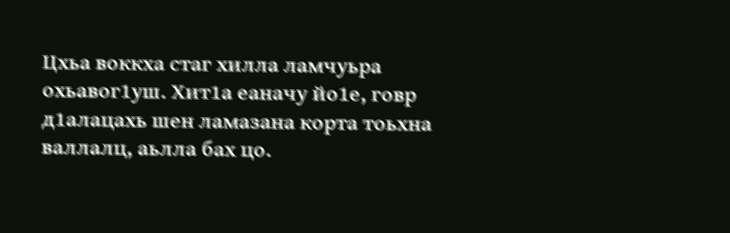Цхьа воккха стаг хилла ламчуьра охьавог1уш. Хит1а еаначу йо1е, говр д1алацахь шен ламазана корта тоьхна валлалц, аьлла бах цо.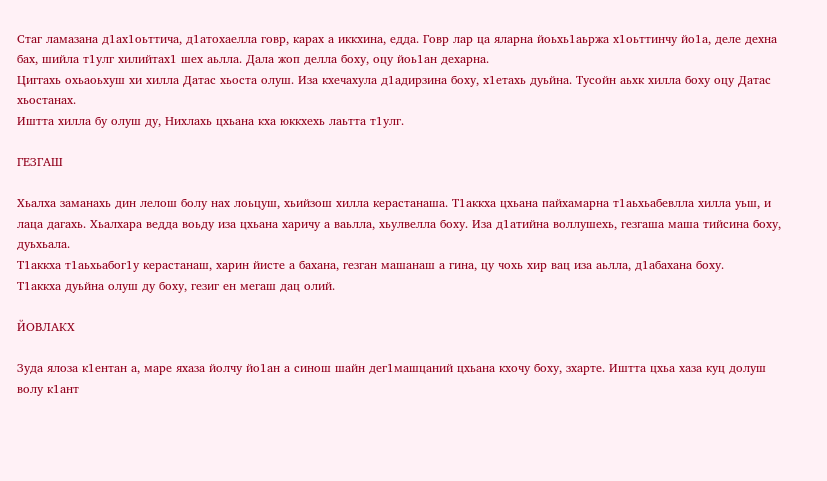Стаг ламазана д1ах1оьттича, д1атохаелла говр, карах а иккхина, едда. Говр лар ца яларна йоьхь1аьржа х1оьттинчу йо1а, деле дехна бах, шийла т1улг хилийтах1 шех аьлла. Дала жоп делла боху, оцу йоь1ан дехарна.
Циггахь охьаоьхуш хи хилла Датас хьоста олуш. Иза кхечахула д1адирзина боху, х1етахь дуьйна. Тусойн аьхк хилла боху оцу Датас хьостанах.
Иштта хилла бу олуш ду, Нихлахь цхьана кха юккхехь лаьтта т1улг.

ГЕЗГАШ

Хьалха заманахь дин лелош болу нах лоьцуш, хьийзош хилла керастанаша. Т1аккха цхьана пайхамарна т1аьхьабевлла хилла уьш, и лаца дагахь. Хьалхара ведда воьду иза цхьана харичу а ваьлла, хьулвелла боху. Иза д1атийна воллушехь, гезгаша маша тийсина боху, дуьхьала.
Т1аккха т1аьхьабог1у керастанаш, харин йисте а бахана, гезган машанаш а гина, цу чохь хир вац иза аьлла, д1абахана боху.
Т1аккха дуьйна олуш ду боху, гезиг ен мегаш дац олий.

ЙОВЛАКХ

Зуда ялоза к1ентан а, маре яхаза йолчу йо1ан а синош шайн дег1машцаний цхьана кхочу боху, зхарте. Иштта цхьа хаза куц долуш волу к1ант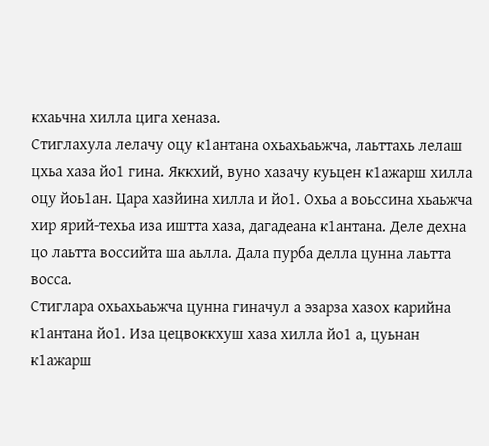кхаьчна хилла цига хеназа.
Стиглахула лелачу оцу к1антана охьахьаьжча, лаьттахь лелаш цхьа хаза йо1 гина. Яккхий, вуно хазачу куьцен к1ажарш хилла оцу йоь1ан. Цара хазйина хилла и йо1. Охьа а воьссина хьаьжча хир ярий-техьа иза иштта хаза, дагадеана к1антана. Деле дехна цо лаьтта воссийта ша аьлла. Дала пурба делла цунна лаьтта восса.
Стиглара охьахьаьжча цунна гиначул а эзарза хазох карийна к1антана йо1. Иза цецвоккхуш хаза хилла йо1 а, цуьнан к1ажарш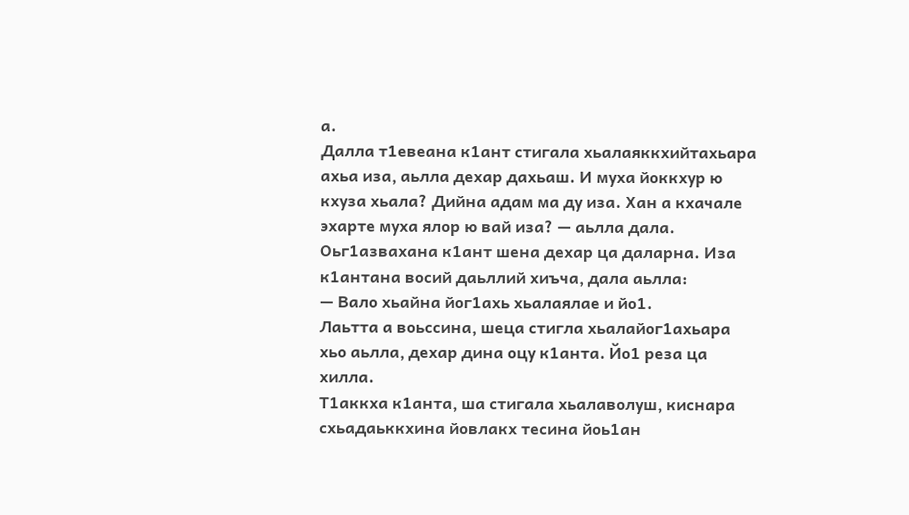а.
Далла т1евеана к1ант стигала хьалаяккхийтахьара ахьа иза, аьлла дехар дахьаш. И муха йоккхур ю кхуза хьала? Дийна адам ма ду иза. Хан а кхачале эхарте муха ялор ю вай иза? — аьлла дала.
Оьг1азвахана к1ант шена дехар ца даларна. Иза к1антана восий даьллий хиъча, дала аьлла:
— Вало хьайна йог1ахь хьалаялае и йо1.
Лаьтта а воьссина, шеца стигла хьалайог1ахьара хьо аьлла, дехар дина оцу к1анта. Йо1 реза ца хилла.
Т1аккха к1анта, ша стигала хьалаволуш, киснара схьадаьккхина йовлакх тесина йоь1ан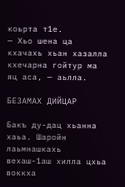коьрта т1е.
— Хьо шена ца кхачахь хьан хазалла кхечарна гойтур ма яц аса, — аьлла.

БЕЗАМАХ ДИЙЦАР

Бакъ ду-дац хьанна хаьа. Шаройн лаьмнашкахь вехаш-1аш хилла цхьа воккха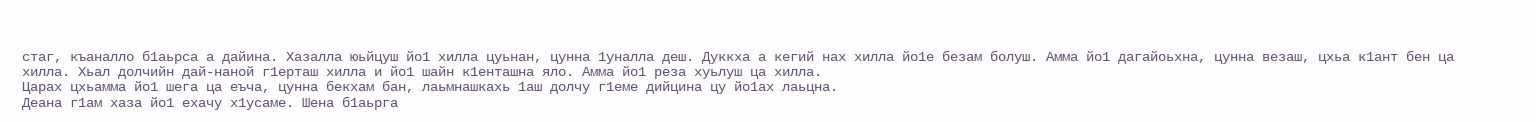стаг, къаналло б1аьрса а дайина. Хазалла юьйцуш йо1 хилла цуьнан, цунна 1уналла деш. Дуккха а кегий нах хилла йо1е безам болуш. Амма йо1 дагайоьхна, цунна везаш, цхьа к1ант бен ца хилла. Хьал долчийн дай-наной г1ерташ хилла и йо1 шайн к1енташна яло. Амма йо1 реза хуьлуш ца хилла.
Царах цхьамма йо1 шега ца еъча, цунна бекхам бан, лаьмнашкахь 1аш долчу г1еме дийцина цу йо1ах лаьцна.
Деана г1ам хаза йо1 ехачу х1усаме. Шена б1аьрга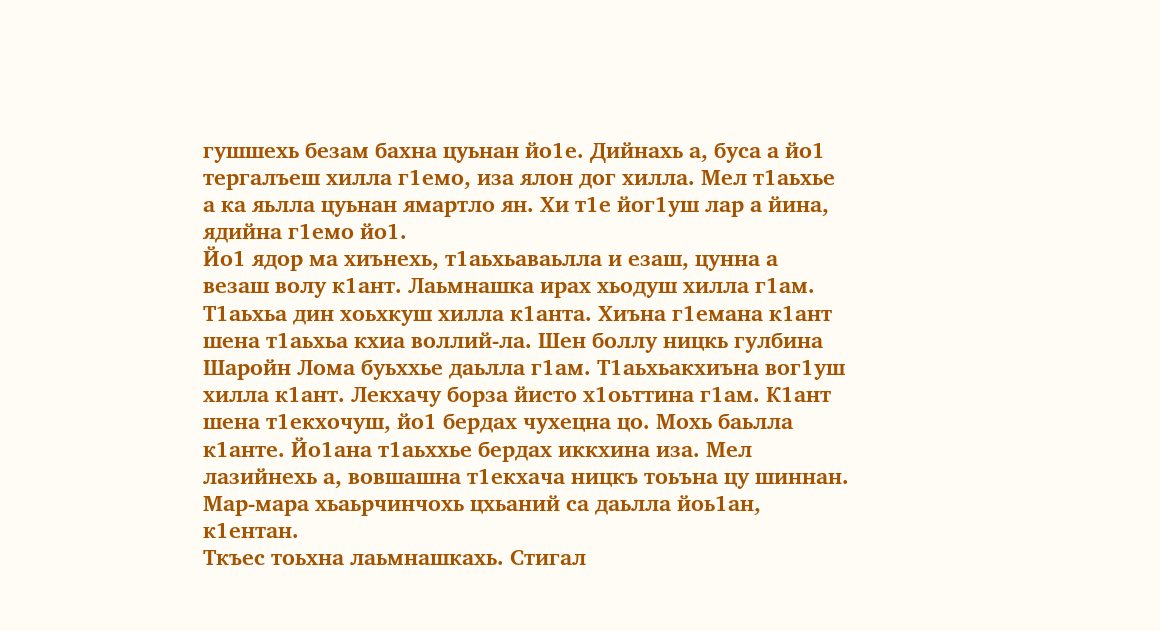гушшехь безам бахна цуьнан йо1е. Дийнахь а, буса а йо1 тергалъеш хилла г1емо, иза ялон дог хилла. Мел т1аьхье а ка яьлла цуьнан ямартло ян. Хи т1е йог1уш лар а йина, ядийна г1емо йо1.
Йо1 ядор ма хиънехь, т1аьхьаваьлла и езаш, цунна а везаш волу к1ант. Лаьмнашка ирах хьодуш хилла г1ам. Т1аьхьа дин хоьхкуш хилла к1анта. Хиъна г1емана к1ант шена т1аьхьа кхиа воллий-ла. Шен боллу ницкь гулбина Шаройн Лома буьххье даьлла г1ам. Т1аьхьакхиъна вог1уш хилла к1ант. Лекхачу борза йисто х1оьттина г1ам. К1ант шена т1екхочуш, йо1 бердах чухецна цо. Мохь баьлла к1анте. Йо1ана т1аьххье бердах иккхина иза. Мел лазийнехь а, вовшашна т1екхача ницкъ тоьъна цу шиннан. Мар-мара хьаьрчинчохь цхьаний са даьлла йоь1ан, к1ентан.
Ткъес тоьхна лаьмнашкахь. Стигал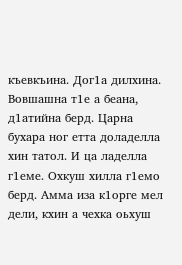къевкъина. Дог1а дилхина. Вовшашна т1е а беана, д1атийна берд. Царна бухара ног етта доладелла хин татол. И ца ладелла г1еме. Охкуш хилла г1емо берд. Амма иза к1орге мел дели, кхин а чехка оьхуш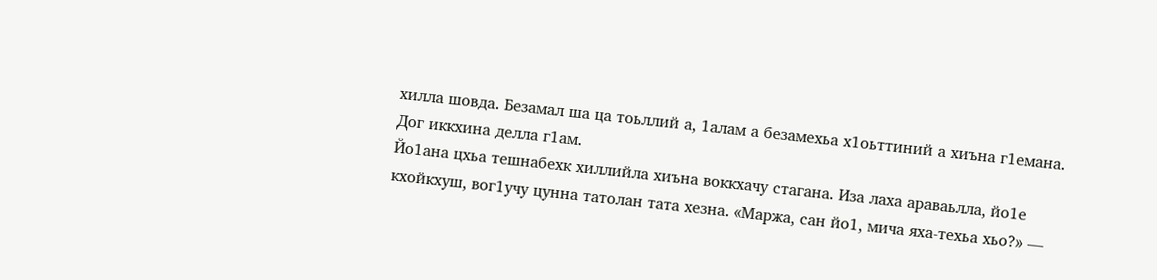хилла шовда. Безамал ша ца тоьллий а, 1алам а безамехьа х1оьттиний а хиъна г1емана. Дог иккхина делла г1ам.
Йо1ана цхьа тешнабехк хиллийла хиъна воккхачу стагана. Иза лаха араваьлла, йо1е кхойкхуш, вог1учу цунна татолан тата хезна. «Маржа, сан йо1, мича яха-техьа хьо?» —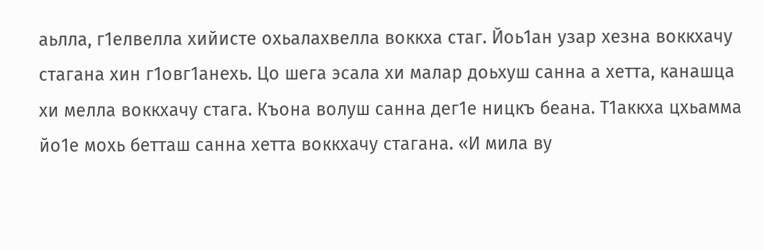аьлла, г1елвелла хийисте охьалахвелла воккха стаг. Йоь1ан узар хезна воккхачу стагана хин г1овг1анехь. Цо шега эсала хи малар доьхуш санна а хетта, канашца хи мелла воккхачу стага. Къона волуш санна дег1е ницкъ беана. Т1аккха цхьамма йо1е мохь бетташ санна хетта воккхачу стагана. «И мила ву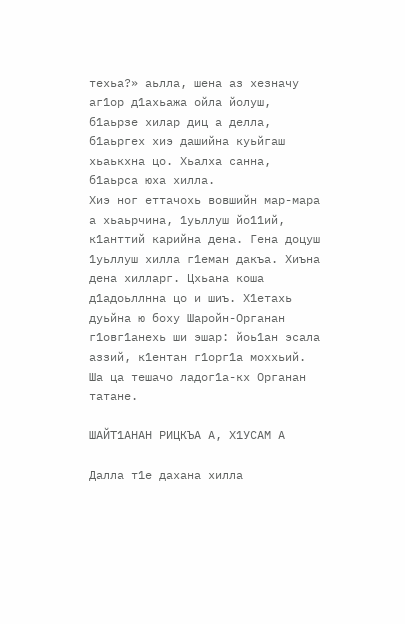техьа?» аьлла, шена аз хезначу аг1ор д1ахьажа ойла йолуш, б1аьрзе хилар диц а делла, б1аьргех хиэ дашийна куьйгаш хьаькхна цо. Хьалха санна, б1аьрса юха хилла.
Хиэ ног еттачохь вовшийн мар-мара а хьаьрчина, 1уьллуш йо11ий, к1анттий карийна дена. Гена доцуш 1уьллуш хилла г1еман дакъа. Хиъна дена хилларг. Цхьана коша д1адоьллнна цо и шиъ. Х1етахь дуьйна ю боху Шаройн-Органан г1овг1анехь ши эшар: йоь1ан эсала аззий, к1ентан г1орг1а моххьий.
Ша ца тешачо ладог1а-кх Органан татане.

ШАЙТ1АНАН РИЦКЪА А, Х1УСАМ А

Далла т1е дахана хилла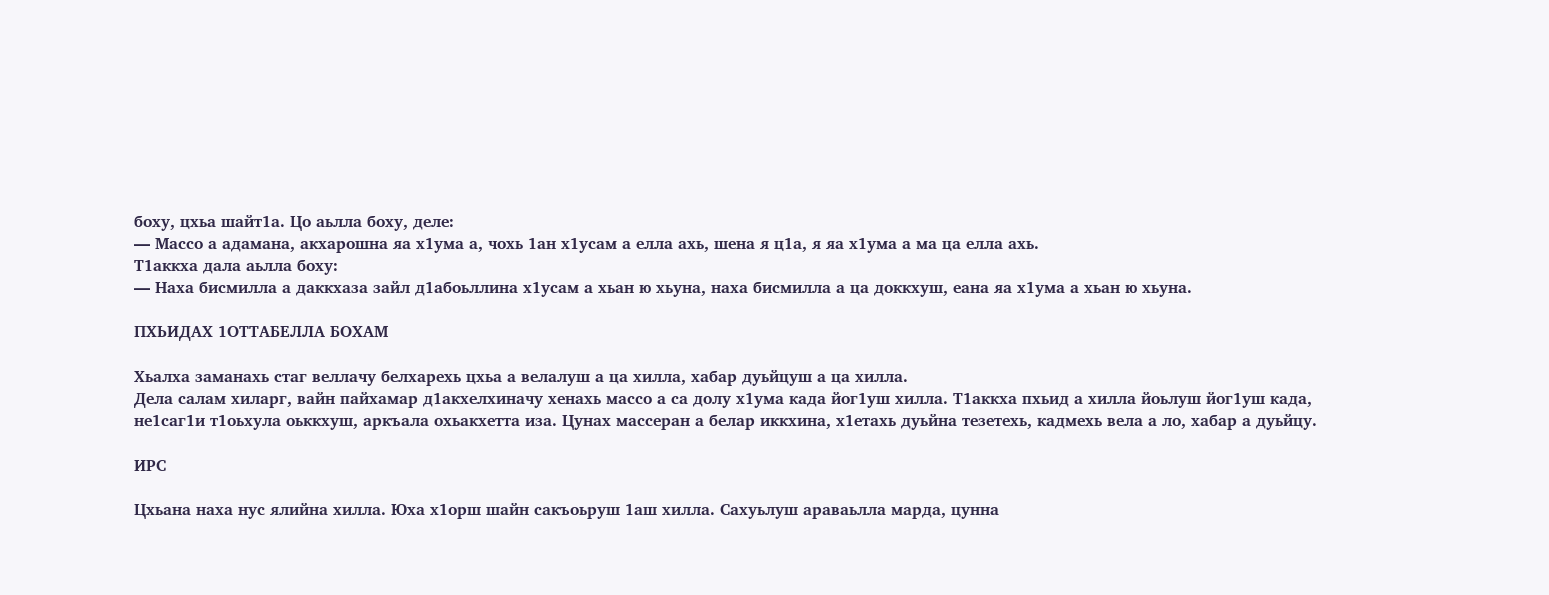боху, цхьа шайт1а. Цо аьлла боху, деле:
— Массо а адамана, акхарошна яа х1ума а, чохь 1ан х1усам а елла ахь, шена я ц1а, я яа х1ума а ма ца елла ахь.
Т1аккха дала аьлла боху:
— Наха бисмилла а даккхаза зайл д1абоьллина х1усам а хьан ю хьуна, наха бисмилла а ца доккхуш, еана яа х1ума а хьан ю хьуна.

ПХЬИДАХ 1ОТТАБЕЛЛА БОХАМ

Хьалха заманахь стаг веллачу белхарехь цхьа а велалуш а ца хилла, хабар дуьйцуш а ца хилла.
Дела салам хиларг, вайн пайхамар д1акхелхиначу хенахь массо а са долу х1ума када йог1уш хилла. Т1аккха пхьид а хилла йоьлуш йог1уш када, не1саг1и т1оьхула оьккхуш, аркъала охьакхетта иза. Цунах массеран а белар иккхина, х1етахь дуьйна тезетехь, кадмехь вела а ло, хабар а дуьйцу.

ИРС

Цхьана наха нус ялийна хилла. Юха х1орш шайн сакъоьруш 1аш хилла. Сахуьлуш араваьлла марда, цунна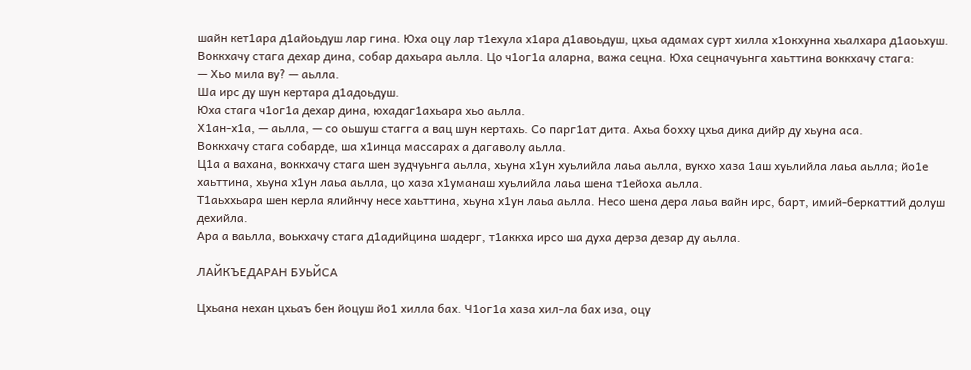шайн кет1ара д1айоьдуш лар гина. Юха оцу лар т1ехула х1ара д1авоьдуш, цхьа адамах сурт хилла х1окхунна хьалхара д1аоьхуш. Воккхачу стага дехар дина, собар дахьара аьлла. Цо ч1ог1а аларна, важа сецна. Юха сецначуьнга хаьттина воккхачу стага:
— Хьо мила ву? — аьлла.
Ша ирс ду шун кертара д1адоьдуш.
Юха стага ч1ог1а дехар дина, юхадаг1ахьара хьо аьлла.
Х1ан-х1а, — аьлла, — со оьшуш стагга а вац шун кертахь. Со парг1ат дита. Ахьа бохху цхьа дика дийр ду хьуна аса.
Воккхачу стага собарде, ша х1инца массарах а дагаволу аьлла.
Ц1а а вахана, воккхачу стага шен зудчуьнга аьлла, хьуна х1ун хуьлийла лаьа аьлла, вукхо хаза 1аш хуьлийла лаьа аьлла; йо1е хаьттина, хьуна х1ун лаьа аьлла, цо хаза х1уманаш хуьлийла лаьа шена т1ейоха аьлла.
Т1аьххьара шен керла ялийнчу несе хаьттина, хьуна х1ун лаьа аьлла. Несо шена дера лаьа вайн ирс, барт, имий-беркаттий долуш дехийла.
Ара а ваьлла, воькхачу стага д1адийцина шадерг, т1аккха ирсо ша духа дерза дезар ду аьлла.

ЛАЙКЪЕДАРАН БУЬЙСА

Цхьана нехан цхьаъ бен йоцуш йо1 хилла бах. Ч1ог1а хаза хил-ла бах иза, оцу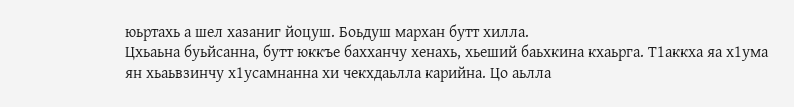юьртахь а шел хазаниг йоцуш. Боьдуш мархан бутт хилла.
Цхьаьна буьйсанна, бутт юккъе бахханчу хенахь, хьеший баьхкина кхаьрга. Т1аккха яа х1ума ян хьаьвзинчу х1усамнанна хи чекхдаьлла карийна. Цо аьлла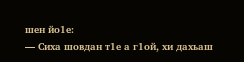шен йо1е:
— Сиха шовдан т1е а г1ой, хи дахьаш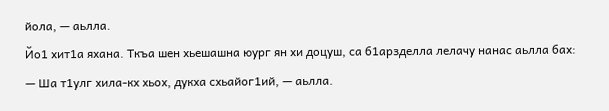йола, — аьлла.
Йо1 хит1а яхана. Ткъа шен хьешашна юург ян хи доцуш, са б1арзделла лелачу нанас аьлла бах:
— Ша т1улг хила-кх хьох, дукха схьайог1ий, — аьлла.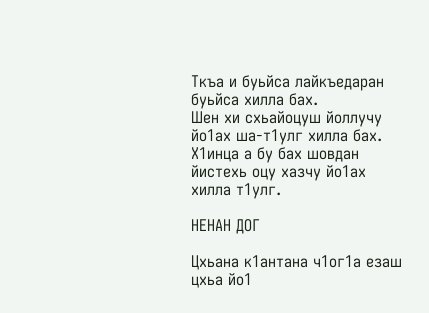Ткъа и буьйса лайкъедаран буьйса хилла бах.
Шен хи схьайоцуш йоллучу йо1ах ша-т1улг хилла бах.
Х1инца а бу бах шовдан йистехь оцу хазчу йо1ах хилла т1улг.

НЕНАН ДОГ

Цхьана к1антана ч1ог1а езаш цхьа йо1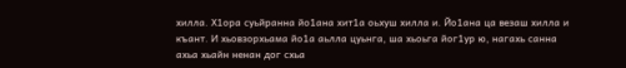хилла. Х1ора суьйранна йо1ана хит1а оьхуш хилла и. Йо1ана ца везаш хилла и къант. И хьовзорхьама йо1а аьлла цуьнга, ша хьоьга йог1ур ю, нагахь санна ахьа хьайн ненан дог схьа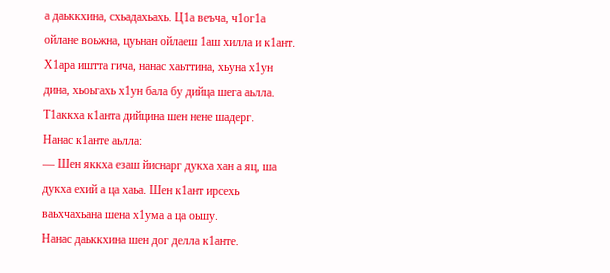а даьккхина, схьадахьахь. Ц1а веъча, ч1ог1а ойлане воьжна, цуьнан ойлаеш 1аш хилла и к1ант. Х1ара иштта гича, нанас хаьттина, хьуна х1ун дина, хьоьгахь х1ун бала бу дийца шега аьлла.
Т1аккха к1анта дийцина шен нене шадерг.
Нанас к1анте аьлла:
— Шен яккха езаш йиснарг дукха хан а яц, ша дукха ехий а ца хаьа. Шен к1ант ирсехь ваьхчахьана шена х1ума а ца оьшу.
Нанас даьккхина шен дог делла к1анте.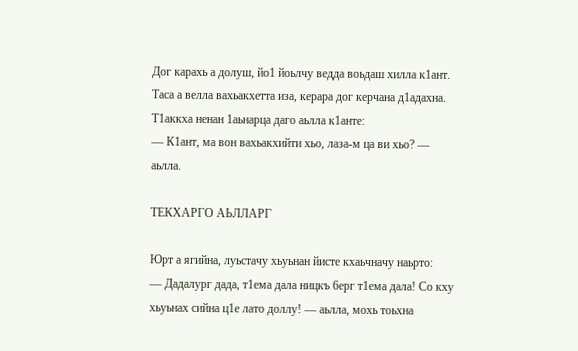Дог карахь а долуш, йо1 йоьлчу ведда воьдаш хилла к1ант. Таса а велла вахьакхетта иза, керара дог керчана д1адахна. Т1аккха ненан 1аьнарца даго аьлла к1анте:
— К1ант, ма вон вахьакхийти хьо, лаза-м ца ви хьо? — аьлла.

ТЕКХАРГО АЬЛЛАРГ

Юрт а ягийна, луьстачу хьуьнан йисте кхаьчначу наьрто:
— Дадалург дада, т1ема дала ницкъ 6ерг т1ема дала! Со кху хьуьнах сийна ц1е лато доллу! — аьлла, мохь тоьхна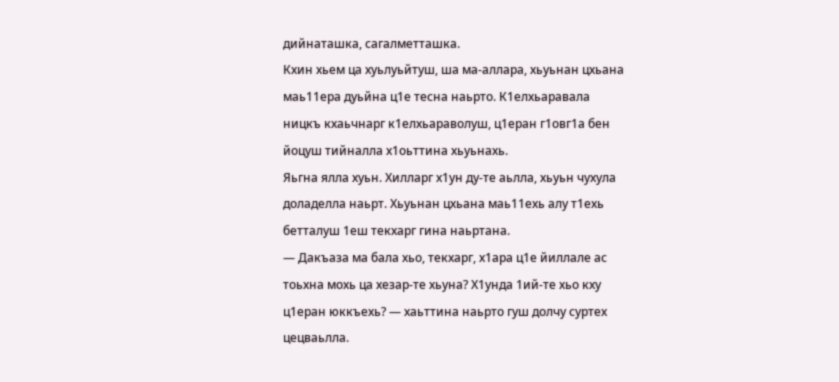дийнаташка, сагалметташка.
Кхин хьем ца хуьлуьйтуш, ша ма-аллара, хьуьнан цхьана маь11ера дуьйна ц1е тесна наьрто. К1елхьаравала ницкъ кхаьчнарг к1елхьараволуш, ц1еран г1овг1а бен йоцуш тийналла х1оьттина хьуьнахь.
Яьгна ялла хуьн. Хилларг х1ун ду-те аьлла, хьуьн чухула доладелла наьрт. Хьуьнан цхьана маь11ехь алу т1ехь бетталуш 1еш текхарг гина наьртана.
— Дакъаза ма бала хьо, текхарг, х1ара ц1е йиллале ас тоьхна мохь ца хезар-те хьуна? Х1унда 1ий-те хьо кху ц1еран юккъехь? — хаьттина наьрто гуш долчу суртех цецваьлла.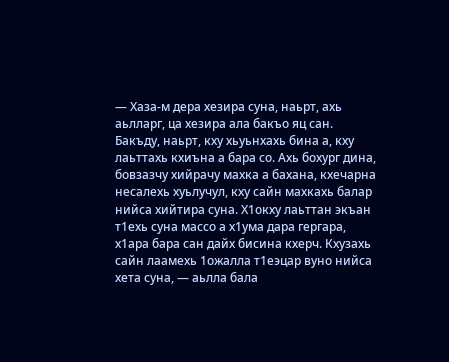— Хаза-м дера хезира суна, наьрт, ахь аьлларг, ца хезира ала бакъо яц сан. Бакъду, наьрт, кху хьуьнхахь бина а, кху лаьттахь кхиъна а бара со. Ахь бохург дина, бовзазчу хийрачу махка а бахана, кхечарна несалехь хуьлучул, кху сайн махкахь балар нийса хийтира суна. Х1окху лаьттан экъан т1ехь суна массо а х1ума дара гергара, х1ара бара сан дайх бисина кхерч. Кхузахь сайн лаамехь 1ожалла т1еэцар вуно нийса хета суна, — аьлла бала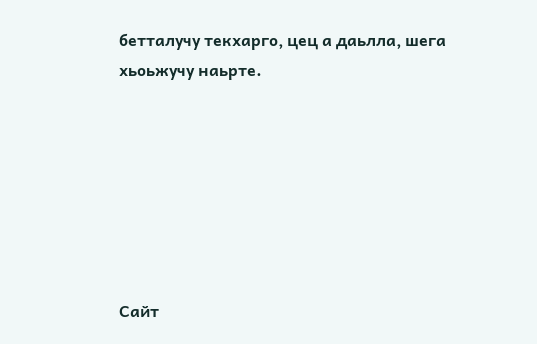бетталучу текхарго, цец а даьлла, шега хьоьжучу наьрте.







Сайт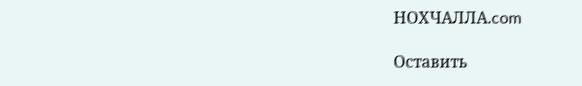НОХЧАЛЛА.com

Оставить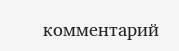комментарий